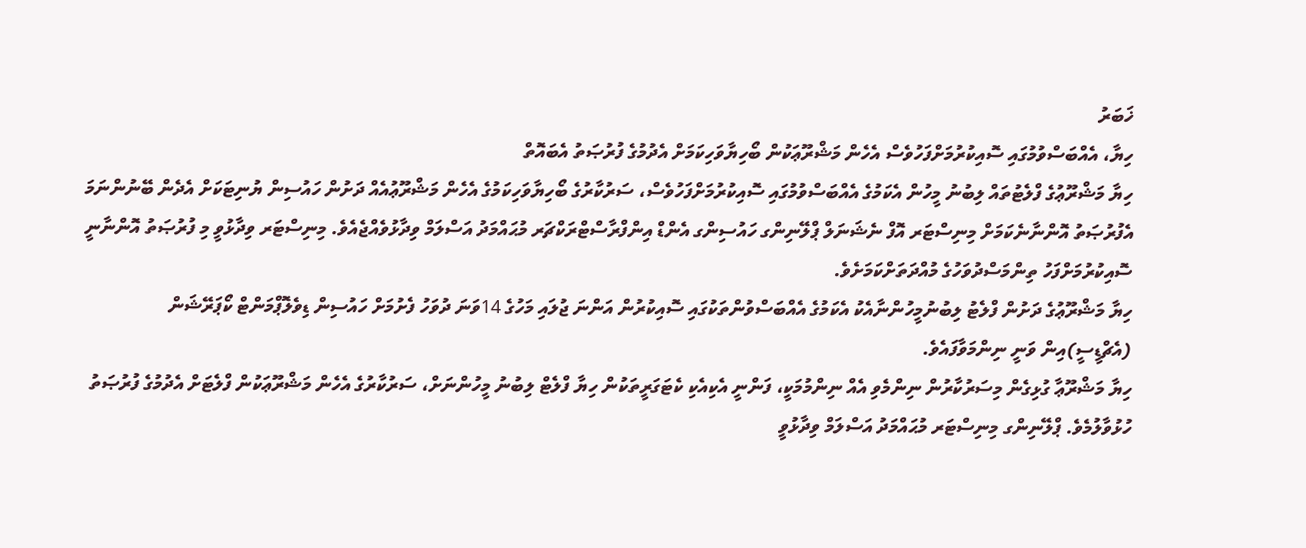ޚަބަރު
ހިޔާ، އެއްބަސްވުމުގައި ސޮއިކުރުމަށްފަހުވެސް އެހެން މަޝްރޫޢަކުން ބޯހިޔާވަހިކަމަށް އެދުމުގެ ފުރުޞަތު އެބައޮތް
ހިޔާ މަޝްރޫޢުގެ ފްލެޓުތައް ލިބުނު މީހުން އެކަމުގެ އެއްބަސްވުމުގައި ސޮއިކުރުމަށްފަހުވެސް، ސަރުކާރުގެ ބޯހިޔާވަހިކަމުގެ އެހެން މަޝްރޫޢުއެއް ދަށުން ހައުސިން ޔުނިޓަކަށް އެދެން ބޭނުންނަމަ އެފުރުޞަތު އޮންނާނެކަމަށް މިނިސްޓަރ އޮފް ނެޝަނަލް ޕްލޭނިންގ ހައުސިންގ އެންޑް އިންފްރާސްޓްރަކްޗަރ މުޙައްމަދު އަސްލަމް ވިދާޅުވެއްޖެއެވެ. މިނިސްޓަރ ވިދާޅުވީ މި ފުރުޞަތު އޮންނާނީ ސޮއިކުރުމަށްފަހު ތިންމަސްދުވަހުގެ މުއްދަތަށްކަމަށެވެ.
ހިޔާ މަޝްރޫޢުގެ ދަށުން ފްލެޓު ލިބުނުމީހުންނާއެކު އެކަމުގެ އެއްބަސްވުންތަކުގައި ސޮއިކުރުން އަންނަ ޖުލައި މަހުގެ 14ވަނަ ދުވަހު ފެށުމަށް ހައުސިން ޑިވެލޮޕްމަންޓް ކޯޕަރޭޝަން (އެޗްޑީސީ)އިން ވަނީ ނިންމަވާފައެވެ.
ހިޔާ މަޝްރޫޢާ ގުޅިގެން މިސަރުކާރުން ނިންމެވި އެއް ނިންމުމަކީ، ފަންނީ އެކިއެކި ކެޓަގަރީތަކުން ހިޔާ ފްލެޓް ލިބުނު މީހުންނަށް، ސަރުކާރުގެ އެހެން މަޝްރޫޢަކުން ފްލެޓަށް އެދުމުގެ ފުރުޞަތު ހުޅުވާލުމެވެ. ޕްލޭނިންގ މިނިސްޓަރ މުޙައްމަދު އަސްލަމް ވިދާޅުވީ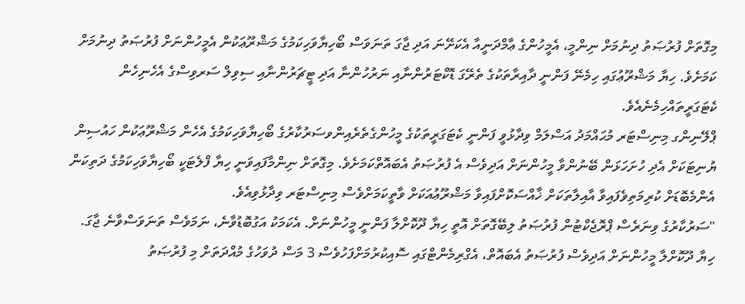މިގޮތަށް ފުރުޞަތު ދިނުމަށް ނިންމީ، އެމީހުންގެ ޢާމްދަނީއާ އެކަށޭނަ އަދި ޖާގަ ތަނަވަސް ބޯހިޔާވަހިކަމުގެ މަޝްރޫޢަކުން އެމީހުންނަށް ފުރުޞަތު ދިނުމަށް ކަމަށެވެ. ހިޔާ މަޝްރޫޢުގައި ހިމެނޭ ފަންނީ ދާއިރާތަކުގެ ތެރޭގަ ޑޮކްޓަރުންނާއި ނަރުހުންނާ އަދި ޓީޗަރުންނާއި ސިވިލް ސަރވިސްގެ އެހެނިހެން ކެޓަގަރީތައްހިމެނެއެވެ.
ޕްލޭނިންގ މިނިސްޓަރ މުޙައްމަދު އަސްލަމް ވިދާޅުވީ ފަންނީ ކެޓަގަރީތަކުގެ މީހުންގެތެރެއިންވސަރުކާރުގެ ބޯހިޔާވަހިކަމުގެ އެހެން މަޝްރޫޢަކުން ހައުސިން ޔުނިޓަކަށް އެދި ހުށަހަޅަން ބޭނުންވާ މީހުންނަށް އަދިވެސް އެ ފުރުޞަތު އެބައޮތްކަމަށެވެ. މިގޮތަށް ނިންމާފައިވަނީ ހިޔާ ފްލެޓަކީ ބޯހިޔާވަހިކަމުގެ ދަތިކަން އެންމެބޮޑަށް ކުރިމަތިވެފައިވާ އާއިލާތަކަށް ޚާއްސަކޮށްފައިވާ މަޝްރޫޢުއަކަށް ވާތީކަމަށްވެސް މިނިސްޓަރ ވިދާޅުވިއެވެ.
"ސަރުކާރުގެ ވިނަރެސް ޕްރޮޖެކްޓުން ފުރުޞަތު ލިބޭގޮތަށް އޮތީ ހިޔާ ދޫކޮށްލާ ފަންނީ މީހުންނަށް. އެކަމަކު އަގުބޮޑުވާނެ، ނަމަވެސް ތަނަވަސްވާނެ ޖާގަ. ހިޔާ ދޫކޮށްލާ މީހުންނަށް އަދިވެސް ފުރުޞަތު އެބައޮތް، އެގްރިމެންޓްގައި ސޮއިކުރުމަށްފަހުވެސް 3 މަސް ދުވަހުގެ މުއްދަތަށް މި ފުރުޞަތު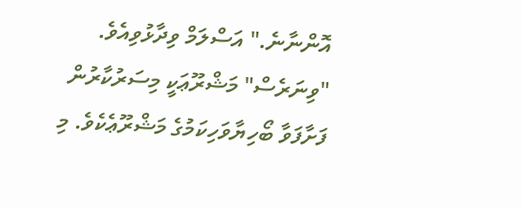އޮންނާނެ." އަސްލަމް ވިދާޅުވިއެވެ.
"ވިނަރެސް" މަޝްރޫޢަކީ މިސަރުކާރުން ފަށާފަވާ ބޯހިޔާވަހިކަމުގެ މަޝްރޫޢެކެވެ. މި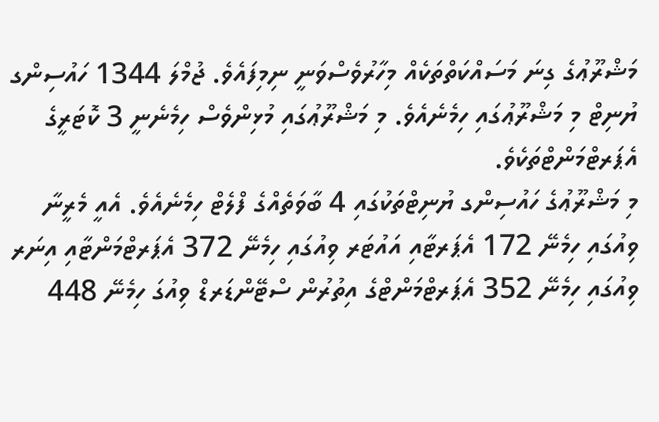މަޝްރޫޢުގެ ގިނަ މަސައްކަތްތަކެއް މިހާރުވެސްވަނީ ނިމިފައެވެ. ޖުމްލަ 1344 ހައުސިންގ ޔުނިޓް މި މަޝްރޫޢުގައި ހިމެނެއެވެ. މި މަޝްރޫޢުގައި މުޅިންވެސް ހިމެނެނީ 3 ކޮޓަރީގެ އެޕަރޓްމަންޓްތަކެވެ.
މި މަޝްރޫޢުގެ ހައުސިންގ ޔުނިޓްތަކުގައި 4 ބާވަތެއްގެ ފްލެޓް ހިމެނެއެވެ. އެއީ މެރީނާ ވިއުގައި ހިމެނޭ 172 އެޕަރޓާއި އައުޓަރ ވިއުގައި ހިމެނޭ 372 އެޕަރޓްމަންޓާއި އިނަރ ވިއުގައި ހިމެނޭ 352 އެޕަރޓްމަންޓްގެ އިތުރުން ސްޓޭންޑަރޑް ވިއުގަ ހިމެނޭ 448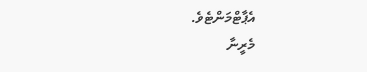އެޕާޓްމަންޓެވެ.
މެރީނާ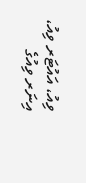ވިއު، އައުޓަރ ވިއު، އިނަރ ވިއުގެ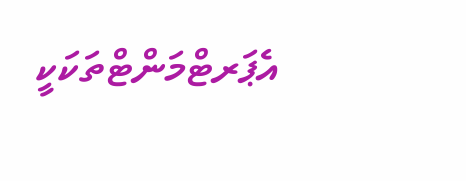އެޕަރޓްމަންޓްތަކަކީ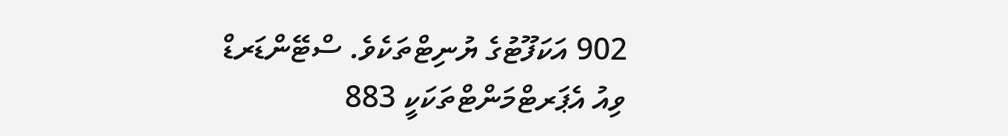902 އަކަފޫޓުގެ ޔުނިޓްތަކެވެ. ސްޓޭންޑަރޑް ވިއު އެޕަރޓްމަންޓްތަކަކީ 883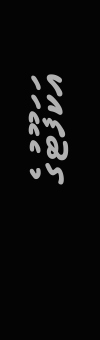އަކަފޫޓުގެ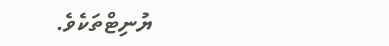ޔުނިޓްތަކެވެ.